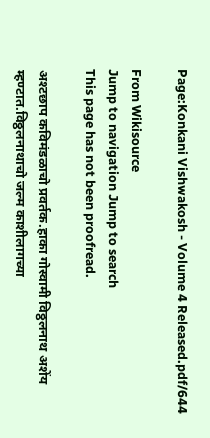Page:Konkani Vishwakosh - Volume 4 Released.pdf/644

From Wikisource
Jump to navigation Jump to search
This page has not been proofread.

अश्टछाप कविमंडळाचो प्रवर्तक.हाका गोस्वामी विठ्ठलनाथ अशेंय म्हण्टात.विठ्ठलनाथाचो जल्म काशीलागच्या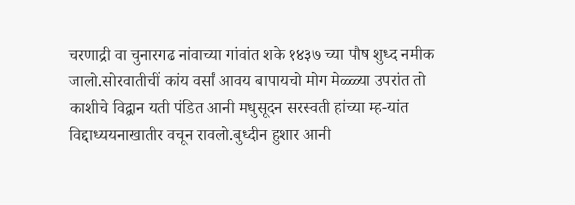चरणाद्री वा चुनारगढ नांवाच्या गांवांत शके १४३७ च्या पौष शुध्द नमीक जालो.सोरवातीचीं कांय वर्सां आवय बापायचो मोग मेळ्ळ्या उपरांत तो काशीचे विद्वान यती पंडित आनी मधुसूदन सरस्वती हांच्या म्ह-यांत विद्दाध्ययनाखातीर वचून रावलो.बुध्दीन हुशार आनी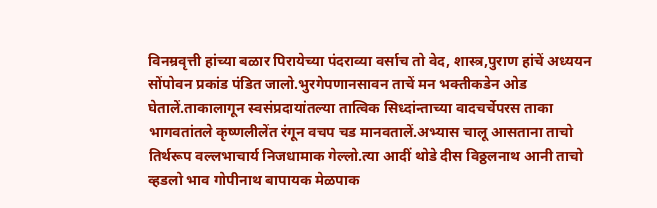विनम्रवृत्ती हांच्या बळार पिरायेच्या पंदराव्या वर्साच तो वेद, शास्त्र,पुराण हांचें अध्ययन सोंपोवन प्रकांड पंडित जालो.भुरगेपणानसावन ताचें मन भक्तीकडेन ओड घेतालें.ताकालागून स्वसंप्रदायांतल्या तात्विक सिध्दांन्ताच्या वादचर्चेपरस ताका भागवतांतले कृष्णलीलेंत रंगून वचप चड मानवतालें.अभ्यास चालू आसताना ताचो तिर्थरूप वल्लभाचार्य निजधामाक गेल्लो.त्या आदीं थोडे दीस विठ्ठलनाथ आनी ताचो व्हडलो भाव गोपीनाथ बापायक मेळपाक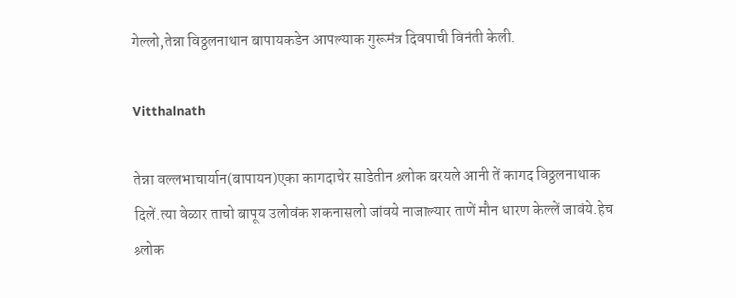गेल्लो,तेन्ना विठ्ठलनाथान बापायकडेन आपल्याक गुरूमंत्र दिवपाची विनंती केली.

Vitthalnath

तेन्ना वल्लभाचार्यान(बापायन)एका कागदाचेर साडेतीन श्र्लोक बरयले आनी तें कागद विठ्ठलनाथाक दिलें.त्या वेळार ताचो बापूय उलोवंक शकनासलो जांवये नाजाल्यार ताणें मौन धारण केल्लें जावंये.हेच श्र्लोक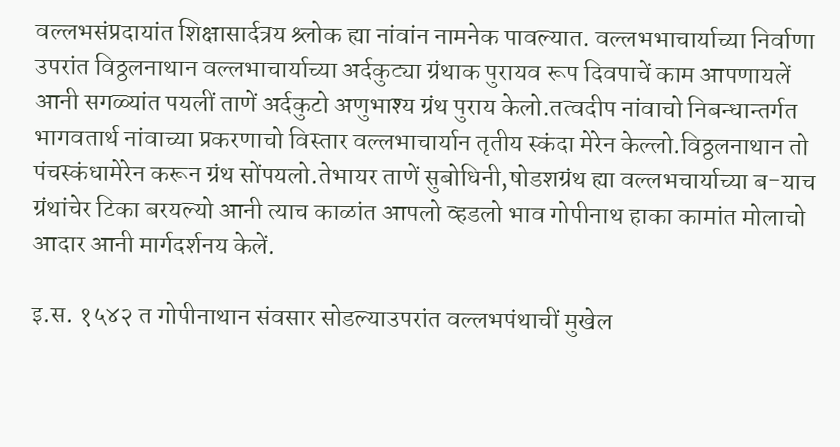वल्लभसंप्रदायांत शिक्षासार्दत्रय श्र्लोक ह्या नांवांन नामनेक पावल्यात. वल्लभभाचार्याच्या निर्वाणा उपरांत विठ्ठलनाथान वल्लभाचार्याच्या अर्दकुट्या ग्रंथाक पुरायव रूप दिवपाचें काम आपणायलें आनी सगळ्यांत पयलीं ताणें अर्दकुटो अणुभाश्य ग्रंथ पुराय केलो.तत्वदीप नांवाचो निबन्धान्तर्गत भागवतार्थ नांवाच्या प्रकरणाचो विस्तार वल्लभाचार्यान तृतीय स्कंदा मेरेन केल्लो.विठ्ठलनाथान तो पंचस्कंधामेरेन करून ग्रंथ सोंपयलो.तेभायर ताणें सुबोधिनी,षोडशग्रंथ ह्या वल्लभचार्याच्या ब-याच ग्रंथांचेर टिका बरयल्यो आनी त्याच काळांत आपलो व्हडलो भाव गोपीनाथ हाका कामांत मोलाचो आदार आनी मार्गदर्शनय केलें.

इ.स. १५४२ त गोपीनाथान संवसार सोडल्याउपरांत वल्लभपंथाचीं मुखेल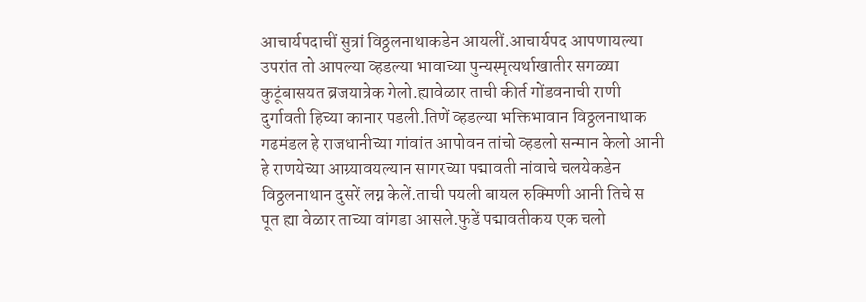आचार्यपदाचीं सुत्रां विठ्ठलनाथाकडेन आयलीं.आचार्यपद आपणायल्या उपरांत तो आपल्या व्हडल्या भावाच्या पुन्यस्मृत्यर्थाखातीर सगळ्या कुटूंबासयत ब्रजयात्रेक गेलो.ह्यावेळार ताची कीर्त गोंडवनाची राणी दुर्गावती हिच्या कानार पडली.तिणें व्हडल्या भक्तिभावान विठ्ठलनाथाक गढमंडल हे राजधानीच्या गांवांत आपोवन तांचो व्हडलो सन्मान केलो आनी हे राणयेच्या आग्र्यावयल्यान सागरच्या पद्मावती नांवाचे चलयेकडेन विठ्ठलनाथान दुसरें लग्न केलें.ताची पयली बायल रुक्मिणी आनी तिचे स पूत ह्या वेळार ताच्या वांगडा आसले.फुडें पद्मावतीकय एक चलो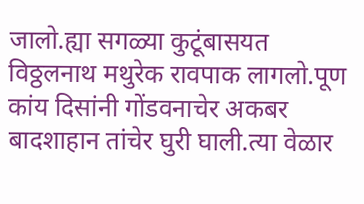जालो.ह्या सगळ्या कुटूंबासयत विठ्ठलनाथ मथुरेक रावपाक लागलो.पूण कांय दिसांनी गोंडवनाचेर अकबर बादशाहान तांचेर घुरी घाली.त्या वेळार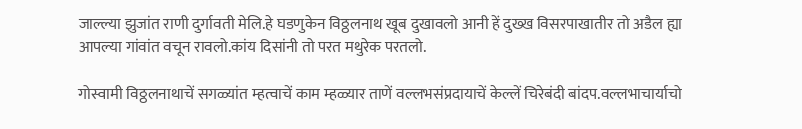जाल्ल्या झुजांत राणी दुर्गावती मेलि.हे घडणुकेन विठ्ठलनाथ खूब दुखावलो आनी हें दुख्ख विसरपाखातीर तो अडैल ह्या आपल्या गांवांत वचून रावलो.कांय दिसांनी तो परत मथुरेक परतलो.

गोस्वामी विठ्ठलनाथाचें सगळ्यांत म्हत्वाचें काम म्हळ्यार ताणें वल्लभसंप्रदायाचें केल्लें चिरेबंदी बांदप.वल्लभाचार्याचो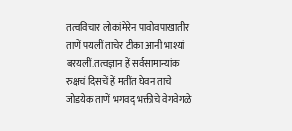तत्वविचार लोकांमेरेन पावोवपाखातीर ताणें पयलीं ताचेर टीका आनी भाश्यां बरयलीं.तत्वज्ञान हें सर्वसामान्यांक रुक्षचं दिसचें हें मतींत घेवन ताचे जोडयेक ताणें भगवद् भक्तीचे वेगवेगळे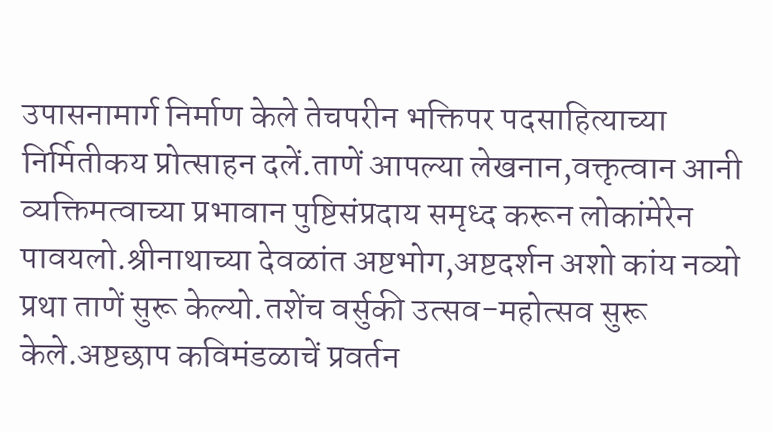उपासनामार्ग निर्माण केले तेचपरीन भक्तिपर पदसाहित्याच्या निर्मितीकय प्रोत्साहन दलें.ताणें आपल्या लेखनान,वक्तृत्वान आनी व्यक्तिमत्वाच्या प्रभावान पुष्टिसंप्रदाय समृध्द करून लोकांमेरेन पावयलो.श्रीनाथाच्या देवळांत अष्टभोग,अष्टदर्शन अशो कांय नव्यो प्रथा ताणें सुरू केल्यो.तशेंच वर्सुकी उत्सव-महोत्सव सुरू केले.अष्टछाप कविमंडळाचें प्रवर्तन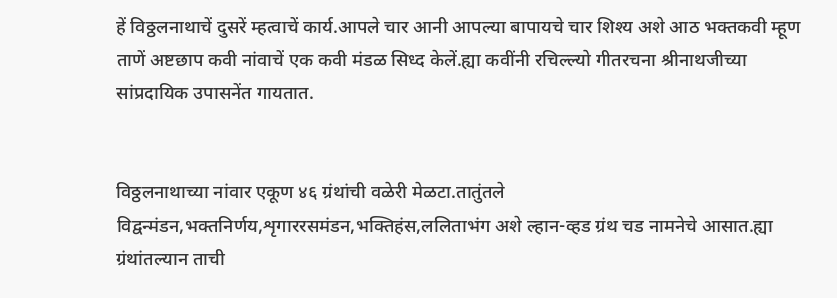हें विठ्ठलनाथाचें दुसरें म्हत्वाचें कार्य.आपले चार आनी आपल्या बापायचे चार शिश्य अशे आठ भक्तकवी म्हूण ताणें अष्टछाप कवी नांवाचें एक कवी मंडळ सिध्द केलें.ह्या कवींनी रचिल्ल्यो गीतरचना श्रीनाथजीच्या सांप्रदायिक उपासनेंत गायतात.


विठ्ठलनाथाच्या नांवार एकूण ४६ ग्रंथांची वळेरी मेळटा.तातुंतले विद्वन्मंडन,भक्तनिर्णय,शृगाररसमंडन,भक्तिहंस,ललिताभंग अशे ल्हान-व्हड ग्रंथ चड नामनेचे आसात.ह्या ग्रंथांतल्यान ताची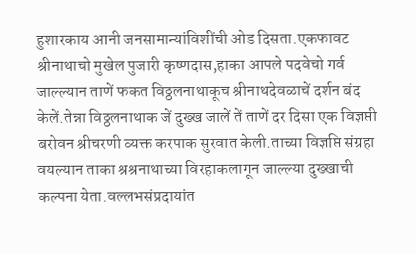हुशारकाय आनी जनसामान्यांविशींची ओड दिसता.एकफावट श्रीनाथाचो मुखेल पुजारी कृष्णदास,हाका आपले पदवेचो गर्व जाल्ल्यान ताणें फकत विठ्ठलनाथाकूच श्रीनाथदेवळाचें दर्शन बंद केलें.तेन्ना विठ्ठलनाथाक जें दुख्ख जालें तें ताणें दर दिसा एक विज्ञप्ती बरोवन श्रीचरणी व्यक्त करपाक सुरवात केली.ताच्या विज्ञप्ति संग्रहा वयल्यान ताका श्रश्रनाथाच्या विरहाकलागून जाल्ल्या दुख्खाची कल्पना येता.वल्लभसंप्रदायांत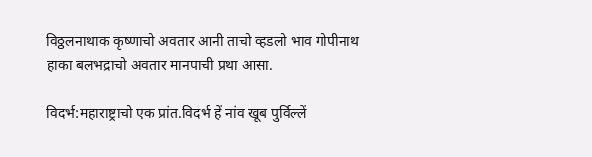विठ्ठलनाथाक कृष्णाचो अवतार आनी ताचो व्हडलो भाव गोपीनाथ हाका बलभद्राचो अवतार मानपाची प्रथा आसा.

विदर्भ:महाराष्ट्राचो एक प्रांत.विदर्भ हें नांव खूब पुर्विल्लें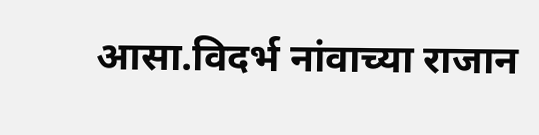आसा.विदर्भ नांवाच्या राजान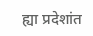ह्या प्रदेशांत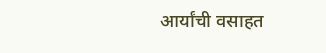आर्यांची वसाहत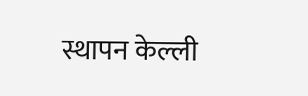स्थापन केल्ली